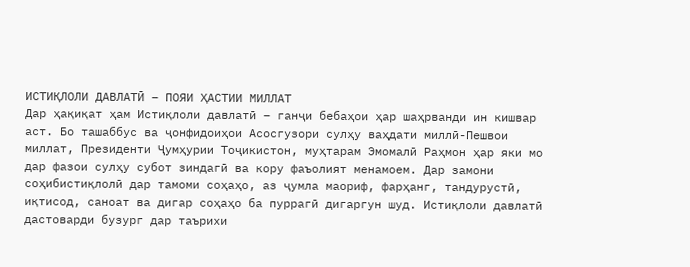ИСТИҚЛОЛИ ДАВЛАТӢ – ПОЯИ ҲАСТИИ МИЛЛАТ
Дар ҳақиқат ҳам Истиқлоли давлатӣ – ганҷи бебаҳои ҳар шаҳрванди ин кишвар аст. Бо ташаббус ва ҷонфидоиҳои Асосгузори сулҳу ваҳдати миллӣ-Пешвои миллат, Президенти Ҷумҳурии Тоҷикистон, муҳтарам Эмомалӣ Раҳмон ҳар яки мо дар фазои сулҳу субот зиндагӣ ва кору фаъолият менамоем. Дар замони соҳибистиқлолӣ дар тамоми соҳаҳо, аз ҷумла маориф, фарҳанг, тандурустӣ, иқтисод, саноат ва дигар соҳаҳо ба пуррагӣ дигаргун шуд. Истиқлоли давлатӣ дастоварди бузург дар таърихи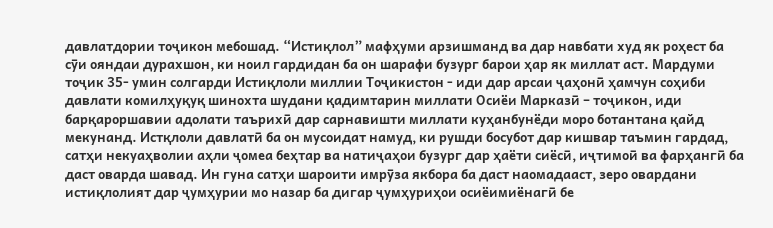давлатдории тоҷикон мебошад. “Истиқлол” мафҳуми арзишманд ва дар навбати худ як роҳест ба сӯи ояндаи дурахшон, ки ноил гардидан ба он шарафи бузург барои ҳар як миллат аст. Мардуми тоҷик 35- умин солгарди Истиқлоли миллии Тоҷикистон - иди дар арсаи ҷаҳонӣ ҳамчун соҳиби давлати комилҳуқуқ шинохта шудани қадимтарин миллати Осиёи Марказӣ – тоҷикон, иди барқароршавии адолати таърихӣ дар сарнавишти миллати куҳанбунёди моро ботантана қайд мекунанд. Истқлоли давлатӣ ба он мусоидат намуд, ки рушди босубот дар кишвар таъмин гардад, сатҳи некуаҳволии аҳли ҷомеа беҳтар ва натиҷаҳои бузург дар ҳаёти сиёсӣ, иҷтимоӣ ва фарҳангӣ ба даст оварда шавад. Ин гуна сатҳи шароити имрӯза якбора ба даст наомадааст, зеро овардани истиқлолият дар ҷумҳурии мо назар ба дигар ҷумҳуриҳои осиёимиёнагӣ бе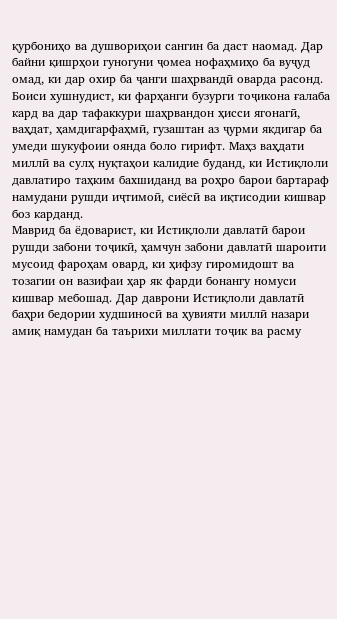қурбониҳо ва душвориҳои сангин ба даст наомад. Дар байни қишрҳои гуногуни ҷомеа нофаҳмиҳо ба вуҷуд омад, ки дар охир ба ҷанги шаҳрвандӣ оварда расонд. Боиси хушнудист, ки фарҳанги бузурги тоҷикона ғалаба кард ва дар тафаккури шаҳрвандон ҳисси ягонагӣ, ваҳдат, ҳамдигарфаҳмӣ, гузаштан аз ҷурми якдигар ба умеди шукуфоии оянда боло гирифт. Маҳз ваҳдати миллӣ ва сулҳ нуқтаҳои калидие буданд, ки Истиқлоли давлатиро таҳким бахшиданд ва роҳро барои бартараф намудани рушди иҷтимоӣ, сиёсӣ ва иқтисодии кишвар боз карданд.
Маврид ба ёдоварист, ки Истиқлоли давлатӣ барои рушди забони тоҷикӣ, ҳамчун забони давлатӣ шароити мусоид фароҳам овард, ки ҳифзу гиромидошт ва тозагии он вазифаи ҳар як фарди бонангу номуси кишвар мебошад. Дар даврони Истиқлоли давлатӣ баҳри бедории худшиносӣ ва ҳувияти миллӣ назари амиқ намудан ба таърихи миллати тоҷик ва расму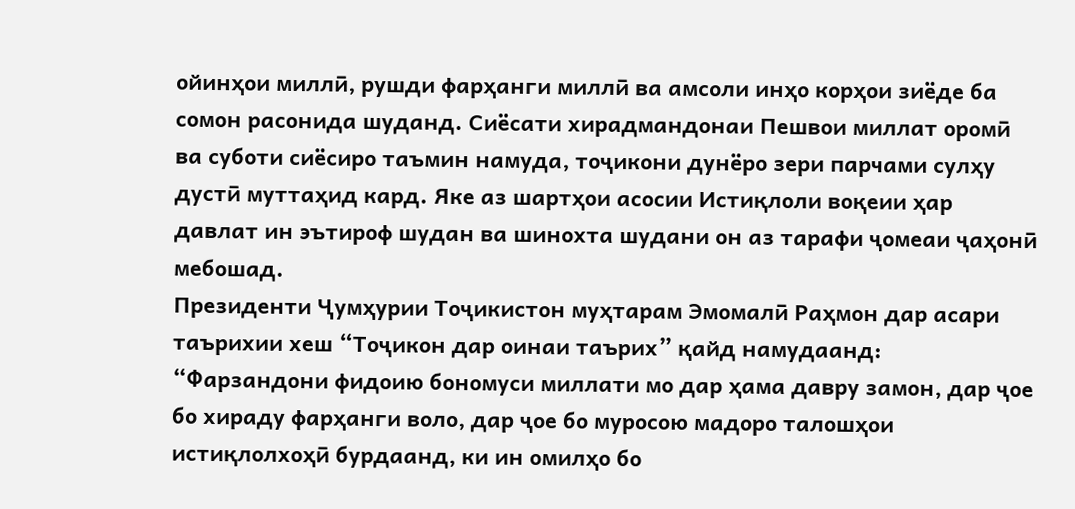ойинҳои миллӣ, рушди фарҳанги миллӣ ва амсоли инҳо корҳои зиёде ба сомон расонида шуданд. Сиёсати хирадмандонаи Пешвои миллат оромӣ ва суботи сиёсиро таъмин намуда, тоҷикони дунёро зери парчами сулҳу дустӣ муттаҳид кард. Яке аз шартҳои асосии Истиқлоли воқеии ҳар давлат ин эътироф шудан ва шинохта шудани он аз тарафи ҷомеаи ҷаҳонӣ мебошад.
Президенти Ҷумҳурии Тоҷикистон муҳтарам Эмомалӣ Раҳмон дар асари таърихии хеш “Тоҷикон дар оинаи таърих” қайд намудаанд: “Фарзандони фидоию бономуси миллати мо дар ҳама давру замон, дар ҷое бо хираду фарҳанги воло, дар ҷое бо муросою мадоро талошҳои истиқлолхоҳӣ бурдаанд, ки ин омилҳо бо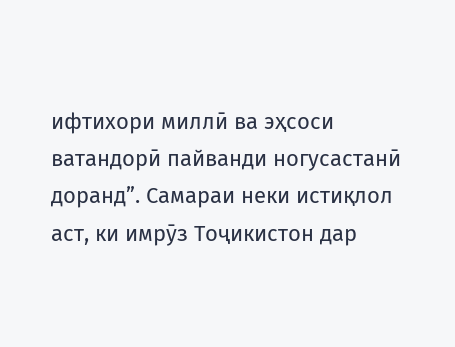ифтихори миллӣ ва эҳсоси ватандорӣ пайванди ногусастанӣ доранд”. Самараи неки истиқлол аст, ки имрӯз Тоҷикистон дар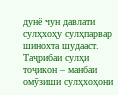дунё чун давлати сулҳхоҳу сулҳпарвар шинохта шудааст. Таҷрибаи сулҳи тоҷикон – манбаи омӯзиши сулҳхоҳони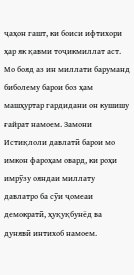ҷаҳон гашт, ки боиси ифтихори ҳар як қавми тоҷикмиллат аст. Мо бояд аз ин миллати баруманд биболему барои боз ҳам машҳуртар гардидани он кушишу ғайрат намоем. Замони Истиқлоли давлатӣ барои мо имкон фароҳам овард, ки роҳи имрӯзу ояндаи миллату давлатро ба сӯи ҷомеаи демократӣ, ҳуқуқбунёд ва дунявӣ интихоб намоем.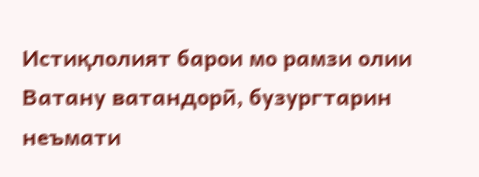Истиқлолият барои мо рамзи олии Ватану ватандорӣ, бузургтарин неъмати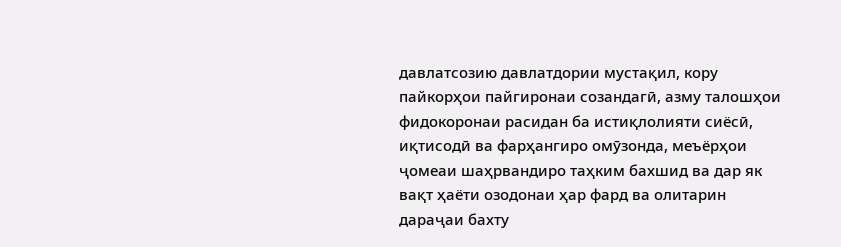давлатсозию давлатдории мустақил, кору пайкорҳои пайгиронаи созандагӣ, азму талошҳои фидокоронаи расидан ба истиқлолияти сиёсӣ, иқтисодӣ ва фарҳангиро омӯзонда, меъёрҳои ҷомеаи шаҳрвандиро таҳким бахшид ва дар як вақт ҳаёти озодонаи ҳар фард ва олитарин дараҷаи бахту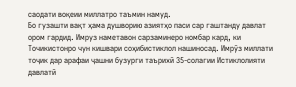саодати воқеии миллатро таъмин намуд.
Бо гузашти вақт ҳама душворию азиятҳо паси сар гаштанду давлат ором гардид. Имруз наметавон сарзаминеро номбар кард, ки Точикистонро чун кишвари соҳибистиклол нашиносад. Имрӯз миллати тоҷик дар арафаи ҷашни бузурги таърихӣ 35-солагии Истиклолияти давлатӣ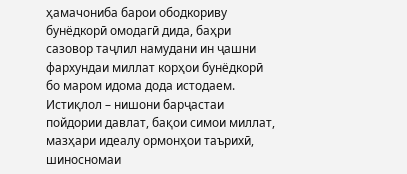ҳамачониба барои ободкориву бунёдкорӣ омодагӣ дида, баҳри сазовор таҷлил намудани ин ҷашни фархундаи миллат корҳои бунёдкорӣ бо маром идома дода истодаем. Истиқлол – нишони барҷастаи пойдории давлат, бақои симои миллат, мазҳари идеалу ормонҳои таърихӣ, шиносномаи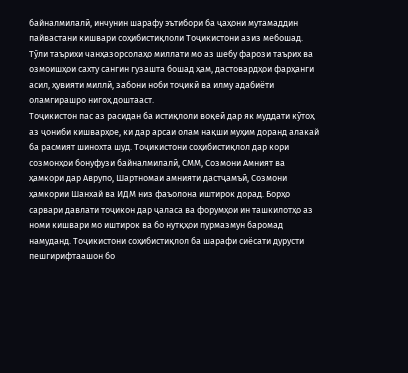байналмилалӣ, инчунин шарафу эътибори ба ҷаҳони мутамаддин пайвастани кишвари соҳибистиқлоли Тоҷикистони азиз мебошад.
Тӯли таърихи чанҳазорсолаҳо миллати мо аз шебу фарози таърих ва озмоишҳои сахту сангин гузашта бошад ҳам, дастовардҳои фарҳанги асил, ҳувияти миллӣ, забони ноби тоҷикӣ ва илму адабиёти оламгирашро нигоҳ доштааст.
Тоҷикистон пас аз расидан ба истиқлоли воқеӣ дар як муддати кӯтоҳ аз ҷониби кишварҳое, ки дар арсаи олам нақши муҳим доранд алакай ба расмият шинохта шуд. Тоҷикистони соҳибистиқлол дар кори созмонҳои бонуфузи байналмилалӣ, СММ, Созмони Амният ва ҳамкори дар Аврупо, Шартномаи амнияти дастҷамъӣ, Созмони ҳамкории Шанхай ва ИДМ низ фаъолона иштирок дорад. Борҳо сарвари давлати тоҷикон дар ҷаласа ва форумҳои ин ташкилотҳо аз номи кишвари мо иштирок ва бо нутқҳои пурмазмун баромад намуданд. Тоҷикистони соҳибистиқлол ба шарафи сиёсати дурусти пешгирифтаашон бо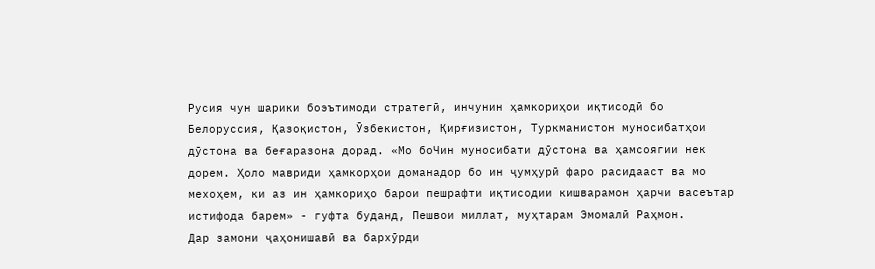Русия чун шарики боэътимоди стратегӣ, инчунин ҳамкориҳои иқтисодӣ бо Белоруссия, Қазоқистон, Ӯзбекистон, Қирғизистон, Туркманистон муносибатҳои дӯстона ва беғаразона дорад. «Мо боЧин муносибати дӯстона ва ҳамсоягии нек дорем. Ҳоло мавриди ҳамкорҳои доманадор бо ин ҷумҳурӣ фаро расидааст ва мо мехоҳем, ки аз ин ҳамкориҳо барои пешрафти иқтисодии кишварамон ҳарчи васеътар истифода барем» - гуфта буданд, Пешвои миллат, муҳтарам Эмомалӣ Раҳмон.
Дар замони ҷаҳонишавӣ ва бархӯрди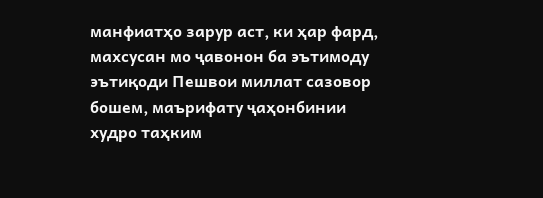манфиатҳо зарур аст, ки ҳар фард, махсусан мо ҷавонон ба эътимоду эътиқоди Пешвои миллат сазовор бошем, маърифату ҷаҳонбинии худро таҳким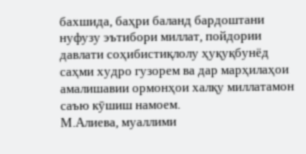бахшида, баҳри баланд бардоштани нуфузу эътибори миллат, пойдории давлати соҳибистиқлолу ҳуқуқбунёд саҳми худро гузорем ва дар марҳилаҳои амалишавии ормонҳои халқу миллатамон саъю кӯшиш намоем.
М.Алиева, муаллими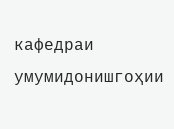кафедраи умумидонишгоҳии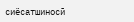сиёсатшиносӣ